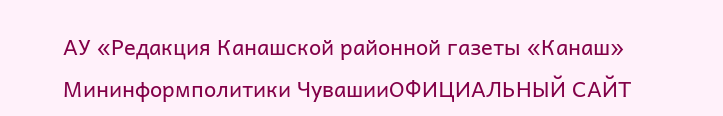АУ «Редакция Канашской районной газеты «Канаш» Мининформполитики ЧувашииОФИЦИАЛЬНЫЙ САЙТ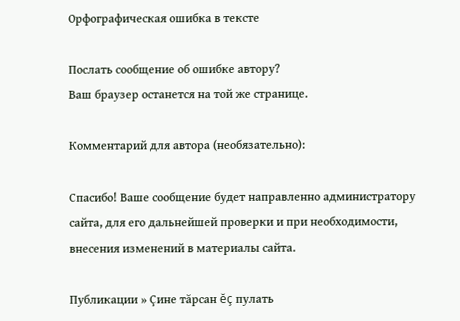Орфографическая ошибка в тексте

Послать сообщение об ошибке автору?
Ваш браузер останется на той же странице.

Комментарий для автора (необязательно):

Спасибо! Ваше сообщение будет направленно администратору сайта, для его дальнейшей проверки и при необходимости, внесения изменений в материалы сайта.

Публикации » Çине тăрсан ĕç пулать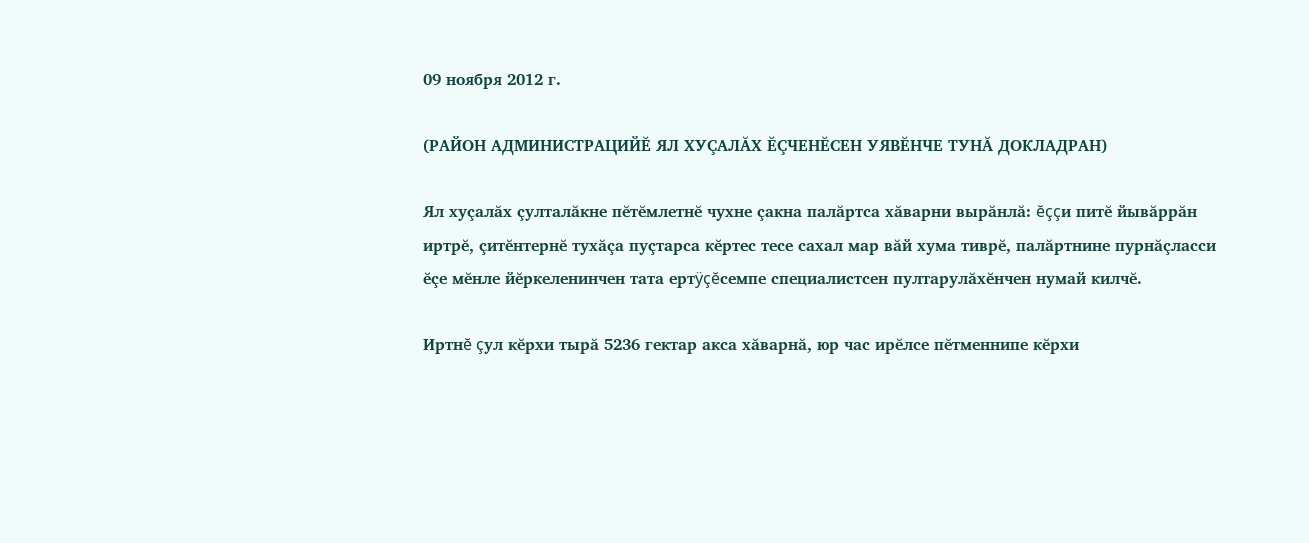09 ноября 2012 г.

(РАЙОН АДМИНИСТРАЦИЙĔ ЯЛ ХУÇАЛĂХ ĔÇЧЕНĔСЕН УЯВĔНЧЕ ТУНĂ ДОКЛАДРАН)

Ял хуçалăх çулталăкне пĕтĕмлетнĕ чухне çакна палăртса хăварни вырăнлă: ĕççи питĕ йывăррăн иртрĕ, çитĕнтернĕ тухăçа пуçтарса кĕртес тесе сахал мар вăй хума тиврĕ, палăртнине пурнăçласси ĕçе мĕнле йĕркеленинчен тата ертÿçĕсемпе специалистсен пултарулăхĕнчен нумай килчĕ.

Иртнĕ çул кĕрхи тырă 5236 гектар акса хăварнă, юр час ирĕлсе пĕтменнипе кĕрхи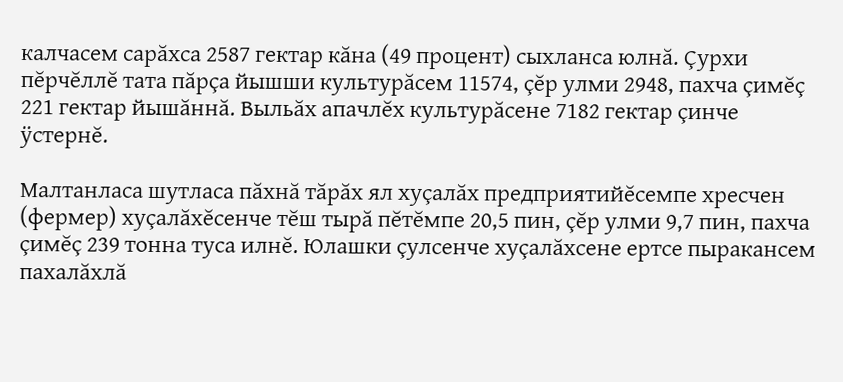калчасем сарăхса 2587 гектар кăна (49 процент) сыхланса юлнă. Çурхи пĕрчĕллĕ тата пăрçа йышши культурăсем 11574, çĕр улми 2948, пахча çимĕç 221 гектар йышăннă. Выльăх апачлĕх культурăсене 7182 гектар çинче ÿстернĕ.

Малтанласа шутласа пăхнă тăрăх ял хуçалăх предприятийĕсемпе хресчен (фермер) хуçалăхĕсенче тĕш тырă пĕтĕмпе 20,5 пин, çĕр улми 9,7 пин, пахча çимĕç 239 тонна туса илнĕ. Юлашки çулсенче хуçалăхсене ертсе пыракансем пахалăхлă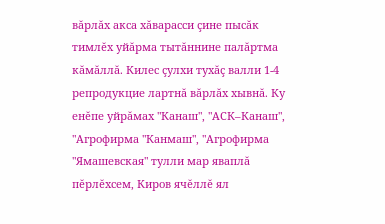вăрлăх акса хăварасси çине пысăк тимлĕх уйăрма тытăннине палăртма кăмăллă. Килес çулхи тухăç валли 1-4 репродукцие лартнă вăрлăх хывнă. Ку енĕпе уйрăмах "Канаш", "АСК–Канаш", "Агрофирма "Канмаш", "Агрофирма "Ямашевская" тулли мар яваплă пĕрлĕхсем, Киров ячĕллĕ ял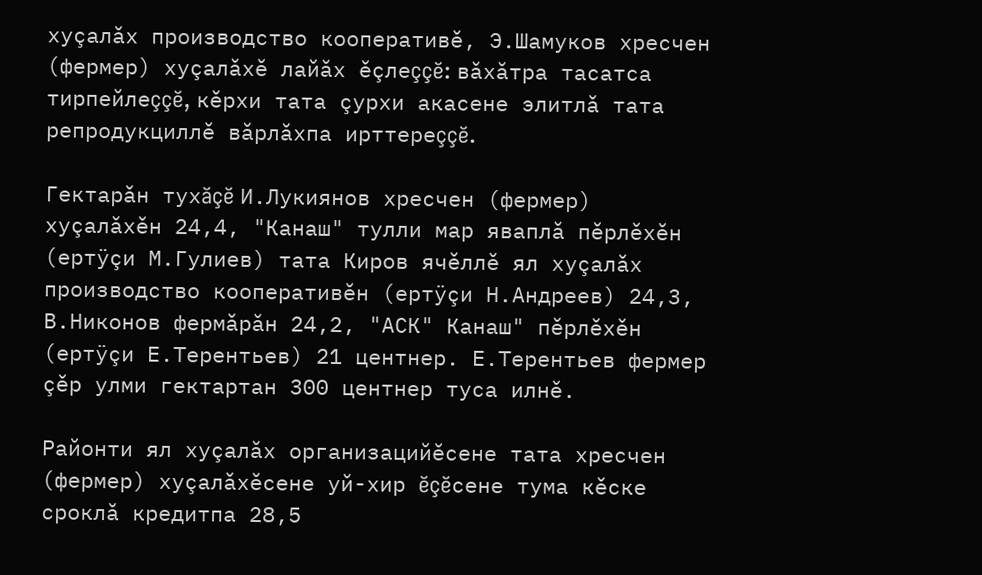хуçалăх производство кооперативĕ, Э.Шамуков хресчен (фермер) хуçалăхĕ лайăх ĕçлеççĕ: вăхăтра тасатса тирпейлеççĕ, кĕрхи тата çурхи акасене элитлă тата репродукциллĕ вăрлăхпа ирттереççĕ.

Гектарăн тухăçĕ И.Лукиянов хресчен (фермер) хуçалăхĕн 24,4, "Канаш" тулли мар яваплă пĕрлĕхĕн (ертÿçи М.Гулиев) тата Киров ячĕллĕ ял хуçалăх производство кооперативĕн (ертÿçи Н.Андреев) 24,3, В.Никонов фермăрăн 24,2, "АСК" Канаш" пĕрлĕхĕн (ертÿçи Е.Терентьев) 21 центнер. Е.Терентьев фермер çĕр улми гектартан 300 центнер туса илнĕ.

Районти ял хуçалăх организацийĕсене тата хресчен (фермер) хуçалăхĕсене уй-хир ĕçĕсене тума кĕске сроклă кредитпа 28,5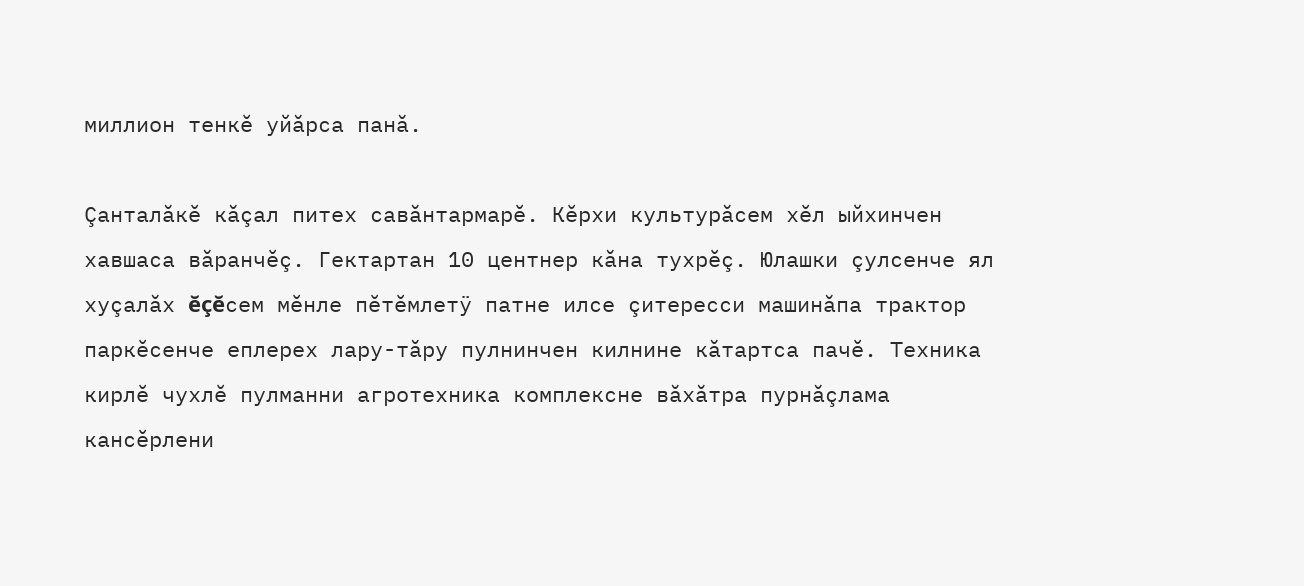миллион тенкĕ уйăрса панă.

Çанталăкĕ кăçал питех савăнтармарĕ. Кĕрхи культурăсем хĕл ыйхинчен хавшаса вăранчĕç. Гектартан 10 центнер кăна тухрĕç. Юлашки çулсенче ял хуçалăх ĕçĕсем мĕнле пĕтĕмлетÿ патне илсе çитересси машинăпа трактор паркĕсенче еплерех лару-тăру пулнинчен килнине кăтартса пачĕ. Техника кирлĕ чухлĕ пулманни агротехника комплексне вăхăтра пурнăçлама кансĕрлени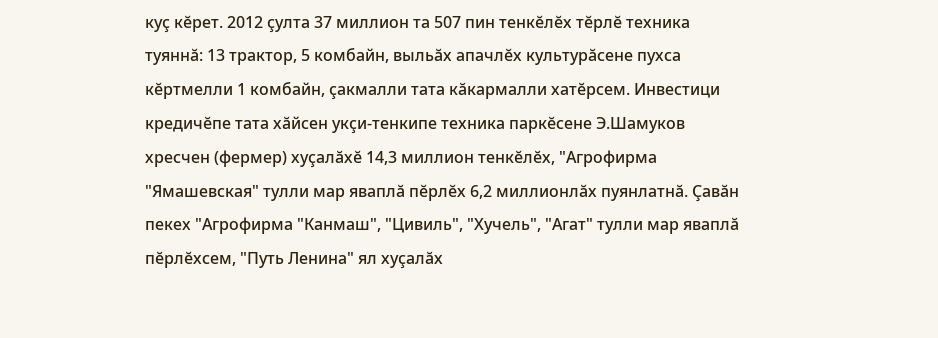куç кĕрет. 2012 çулта 37 миллион та 507 пин тенкĕлĕх тĕрлĕ техника туяннă: 13 трактор, 5 комбайн, выльăх апачлĕх культурăсене пухса кĕртмелли 1 комбайн, çакмалли тата кăкармалли хатĕрсем. Инвестици кредичĕпе тата хăйсен укçи-тенкипе техника паркĕсене Э.Шамуков хресчен (фермер) хуçалăхĕ 14,3 миллион тенкĕлĕх, "Агрофирма "Ямашевская" тулли мар яваплă пĕрлĕх 6,2 миллионлăх пуянлатнă. Çавăн пекех "Агрофирма "Канмаш", "Цивиль", "Хучель", "Агат" тулли мар яваплă пĕрлĕхсем, "Путь Ленина" ял хуçалăх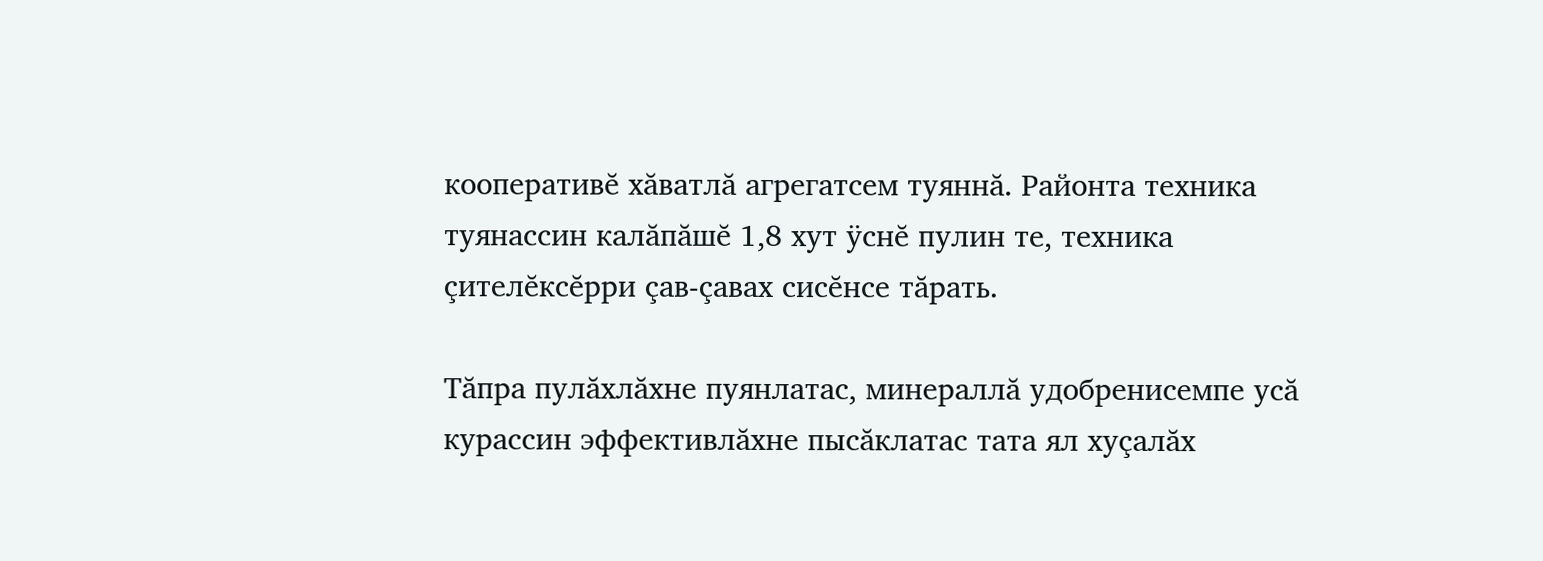кооперативĕ хăватлă агрегатсем туяннă. Районта техника туянассин калăпăшĕ 1,8 хут ÿснĕ пулин те, техника çителĕксĕрри çав-çавах сисĕнсе тăрать.

Тăпра пулăхлăхне пуянлатас, минераллă удобренисемпе усă курассин эффективлăхне пысăклатас тата ял хуçалăх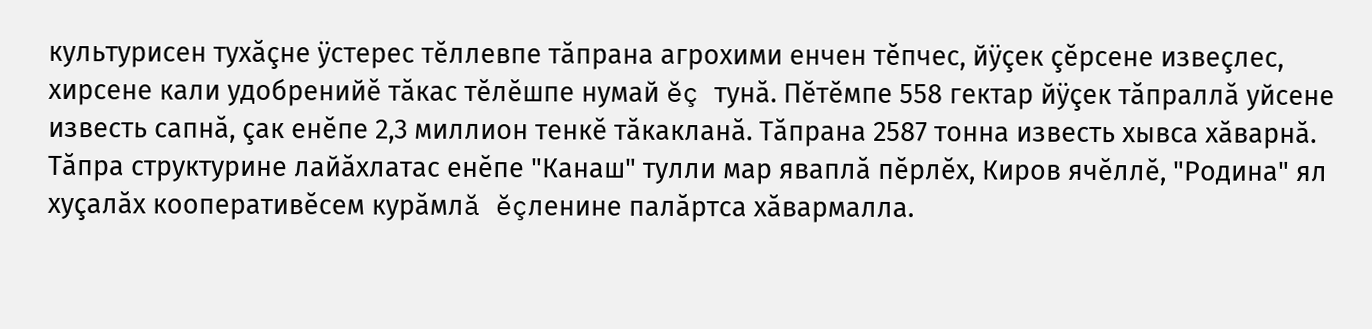культурисен тухăçне ÿстерес тĕллевпе тăпрана агрохими енчен тĕпчес, йÿçек çĕрсене извеçлес, хирсене кали удобренийĕ тăкас тĕлĕшпе нумай ĕç тунă. Пĕтĕмпе 558 гектар йÿçек тăпраллă уйсене известь сапнă, çак енĕпе 2,3 миллион тенкĕ тăкакланă. Тăпрана 2587 тонна известь хывса хăварнă. Тăпра структурине лайăхлатас енĕпе "Канаш" тулли мар яваплă пĕрлĕх, Киров ячĕллĕ, "Родина" ял хуçалăх кооперативĕсем курăмлă ĕçленине палăртса хăвармалла.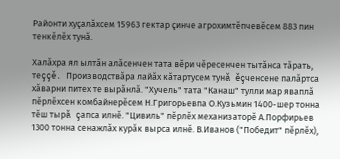Районти хуçалăхсем 15963 гектар çинче агрохимтĕпчевĕсем 883 пин тенкĕлĕх тунă.

Халăхра ял ылтăн алăсенчен тата вĕри чĕресенчен тытăнса тăрать, теççĕ. Производствăра лайăх кăтартусем тунă ĕçченсене палăртса хăварни питех те вырăнлă. "Хучель" тата "Канаш" тулли мар яваплă пĕрлĕхсен комбайнерĕсем Н.Григорьевпа О.Кузьмин 1400-шер тонна тĕш тырă çапса илнĕ. "Цивиль" пĕрлĕх механизаторĕ А.Порфирьев 1300 тонна сенажлăх курăк вырса илнĕ. В.Иванов ("Победит" пĕрлĕх),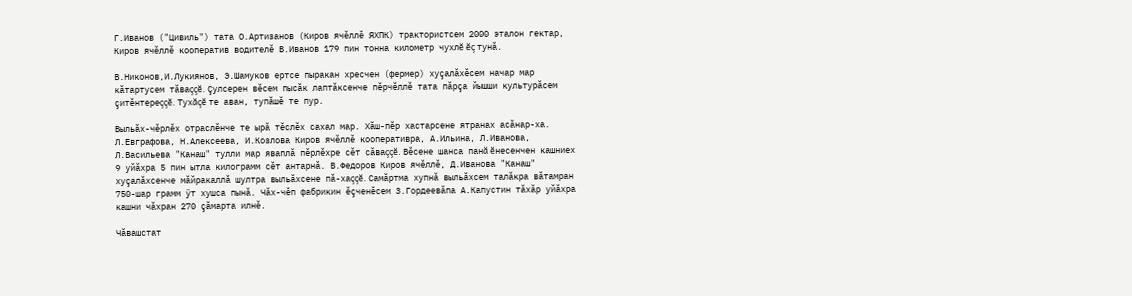Г.Иванов ("Цивиль") тата О.Артизанов (Киров ячĕллĕ ЯХПК) трактористсем 2000 эталон гектар, Киров ячĕллĕ кооператив водителĕ В.Иванов 179 пин тонна километр чухлĕ ĕç тунă.

В.Никонов,И.Лукиянов, Э.Шамуков ертсе пыракан хресчен (фермер) хуçалăхĕсем начар мар кăтартусем тăваççĕ. Çулсерен вĕсем пысăк лаптăксенче пĕрчĕллĕ тата пăрçа йышши культурăсем çитĕнтереççĕ. Тухăçĕ те аван, тупăшĕ те пур.

Выльăх-чĕрлĕх отраслĕнче те ырă тĕслĕх сахал мар. Хăш-пĕр хастарсене ятранах асăнар-ха. Л.Евграфова, Н.Алексеева, И.Козлова Киров ячĕллĕ кооперативра, А.Ильина, Л.Иванова, Л.Васильева "Канаш" тулли мар яваплă пĕрлĕхре сĕт сăваççĕ. Вĕсене шанса панă ĕнесенчен кашниех 9 уйăхра 5 пин ытла килограмм сĕт антарнă. В.Федоров Киров ячĕллĕ, Д.Иванова "Канаш" хуçалăхсенче мăйракаллă шултра выльăхсене пă-хаççĕ. Самăртма хупнă выльăхсем талăкра вăтамран 750-шар грамм ÿт хушса пынă. Чăх-чĕп фабрикин ĕçченĕсем З.Гордеевăпа А.Капустин тăхăр уйăхра кашни чăхран 270 çăмарта илнĕ.

Чăвашстат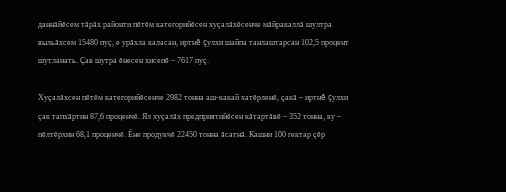даннăйĕсем тăрăх районти пĕтĕм категорийĕсен хуçалăхĕсенче мăйракаллă шултра выльăхсем 15480 пуç, е урăхла каласан, иртнĕ çулхи шайпа танлаштарсан 102,5 процент шутланать. Çав шутра ĕнесен хисепĕ – 7617 пуç.

Хуçалăхсен пĕтĕм категорийĕсенче 2982 тонна аш-какай хатĕрленĕ, çакă – иртнĕ çулхи çак тапхăртин 87,6 проценчĕ. Ял хуçалăх предприятийĕсен кăтартăвĕ – 352 тонна, ку – пĕлтĕрхин 68,1 проценчĕ. Ĕне продукчĕ 22450 тонна ăсатнă. Кашни 100 гектар çĕр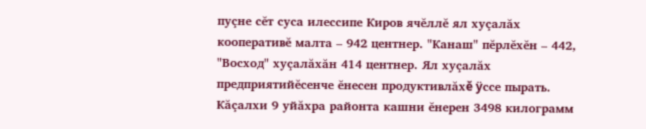пуçне сĕт суса илессипе Киров ячĕллĕ ял хуçалăх кооперативĕ малта – 942 центнер. "Канаш" пĕрлĕхĕн – 442, "Восход" хуçалăхăн 414 центнер. Ял хуçалăх предприятийĕсенче ĕнесен продуктивлăхĕ ÿссе пырать. Кăçалхи 9 уйăхра районта кашни ĕнерен 3498 килограмм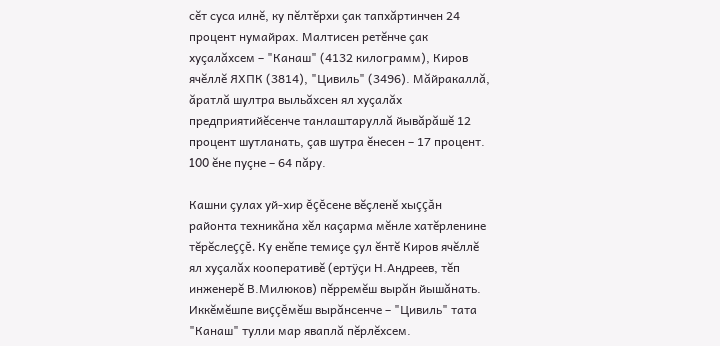сĕт суса илнĕ, ку пĕлтĕрхи çак тапхăртинчен 24 процент нумайрах. Малтисен ретĕнче çак хуçалăхсем – "Канаш" (4132 килограмм), Киров ячĕллĕ ЯХПК (3814), "Цивиль" (3496). Мăйракаллă, ăратлă шултра выльăхсен ял хуçалăх предприятийĕсенче танлаштаруллă йывăрăшĕ 12 процент шутланать, çав шутра ĕнесен – 17 процент. 100 ĕне пуçне – 64 пăру.

Кашни çулах уй-хир ĕçĕсене вĕçленĕ хыççăн районта техникăна хĕл каçарма мĕнле хатĕрленине тĕрĕслеççĕ. Ку енĕпе темиçе çул ĕнтĕ Киров ячĕллĕ ял хуçалăх кооперативĕ (ертÿçи Н.Андреев, тĕп инженерĕ В.Милюков) пĕрремĕш вырăн йышăнать. Иккĕмĕшпе виççĕмĕш вырăнсенче – "Цивиль" тата "Канаш" тулли мар яваплă пĕрлĕхсем.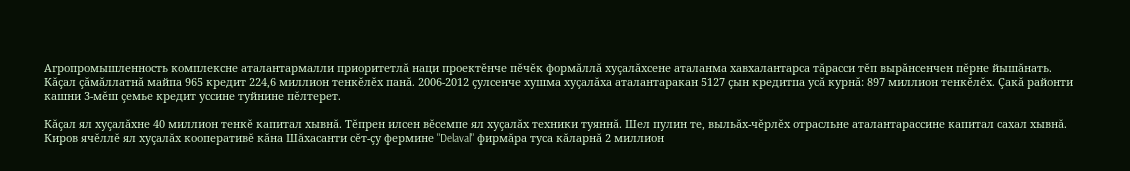Агропромышленность комплексне аталантармалли приоритетлă наци проектĕнче пĕчĕк формăллă хуçалăхсене аталанма хавхалантарса тăрасси тĕп вырăнсенчен пĕрне йышăнать. Кăçал çăмăллатнă майпа 965 кредит 224,6 миллион тенкĕлĕх панă. 2006-2012 çулсенче хушма хуçалăха аталантаракан 5127 çын кредитпа усă курнă: 897 миллион тенкĕлĕх. Çакă районти кашни 3-мĕш çемье кредит уссине туйнине пĕлтерет.

Кăçал ял хуçалăхне 40 миллион тенкĕ капитал хывнă. Тĕпрен илсен вĕсемпе ял хуçалăх техники туяннă. Шел пулин те, выльăх-чĕрлĕх отрасльне аталантарассине капитал сахал хывнă. Киров ячĕллĕ ял хуçалăх кооперативĕ кăна Шăхасанти сĕт-çу фермине "Delaval" фирмăра туса кăларнă 2 миллион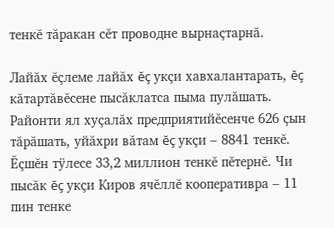тенкĕ тăракан сĕт проводне вырнаçтарнă.

Лайăх ĕçлеме лайăх ĕç укçи хавхалантарать, ĕç кăтартăвĕсене пысăклатса пыма пулăшать. Районти ял хуçалăх предприятийĕсенче 626 çын тăрăшать, уйăхри вăтам ĕç укçи – 8841 тенкĕ. Ĕçшĕн тÿлесе 33,2 миллион тенкĕ пĕтернĕ. Чи пысăк ĕç укçи Киров ячĕллĕ кооперативра – 11 пин тенке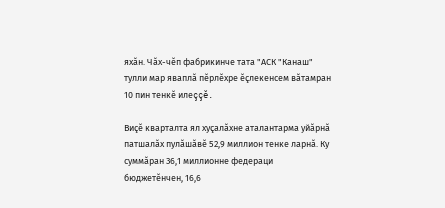яхăн. Чăх-чĕп фабрикинче тата "АСК "Канаш" тулли мар яваплă пĕрлĕхре ĕçлекенсем вăтамран 10 пин тенкĕ илеççĕ.

Виçĕ кварталта ял хуçалăхне аталантарма уйăрнă патшалăх пулăшăвĕ 52,9 миллион тенке ларнă. Ку суммăран 36,1 миллионне федераци бюджетĕнчен, 16,6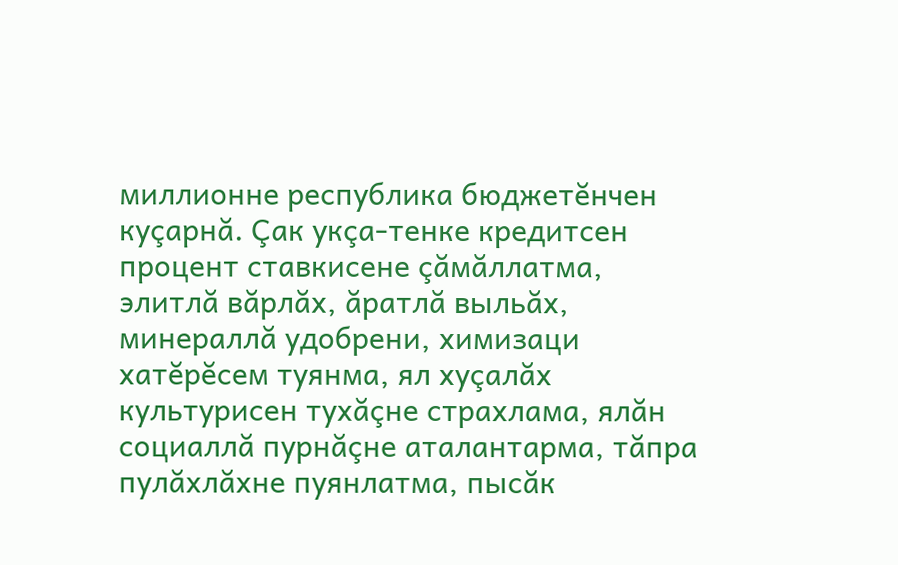миллионне республика бюджетĕнчен куçарнă. Çак укçа-тенке кредитсен процент ставкисене çăмăллатма, элитлă вăрлăх, ăратлă выльăх, минераллă удобрени, химизаци хатĕрĕсем туянма, ял хуçалăх культурисен тухăçне страхлама, ялăн социаллă пурнăçне аталантарма, тăпра пулăхлăхне пуянлатма, пысăк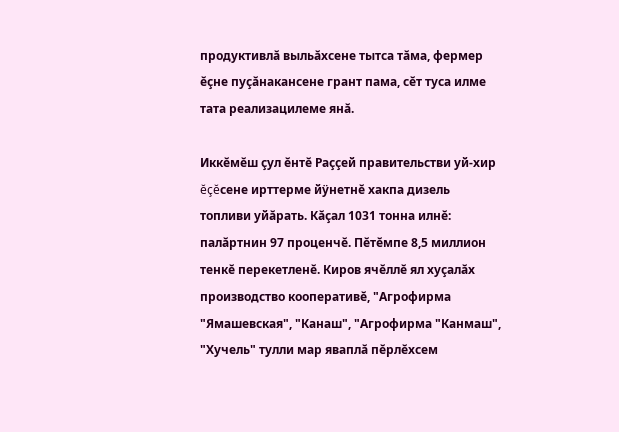продуктивлă выльăхсене тытса тăма, фермер ĕçне пуçăнакансене грант пама, сĕт туса илме тата реализацилеме янă.

Иккĕмĕш çул ĕнтĕ Раççей правительстви уй-хир ĕçĕсене ирттерме йÿнетнĕ хакпа дизель топливи уйăрать. Кăçал 1031 тонна илнĕ: палăртнин 97 проценчĕ. Пĕтĕмпе 8,5 миллион тенкĕ перекетленĕ. Киров ячĕллĕ ял хуçалăх производство кооперативĕ, "Агрофирма "Ямашевская", "Канаш", "Агрофирма "Канмаш", "Хучель" тулли мар яваплă пĕрлĕхсем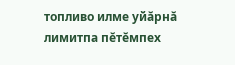топливо илме уйăрнă лимитпа пĕтĕмпех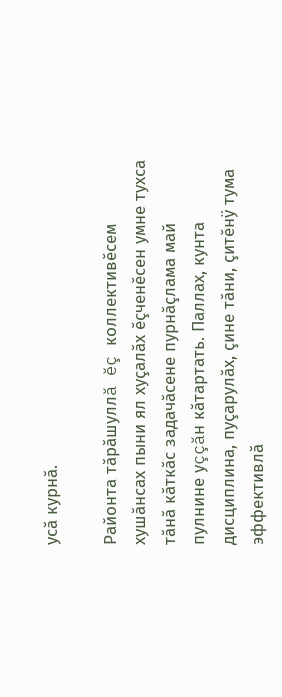усă курнă.

Районта тăрăшуллă ĕç коллективĕсем хушăнсах пыни ял хуçалăх ĕçченĕсен умне тухса тăнă кăткăс задачăсене пурнăçлама май пулнине уççăн кăтартать. Паллах, кунта дисциплина, пуçарулăх, çине тăни, çитĕнÿ тума эффективлă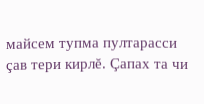майсем тупма пултарасси çав тери кирлĕ. Çапах та чи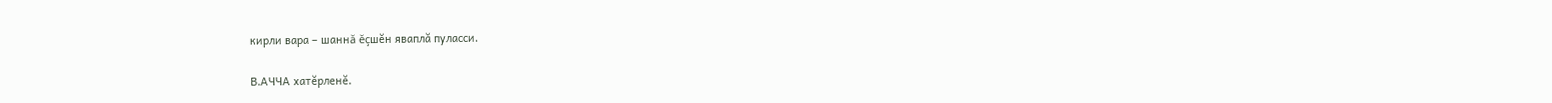кирли вара – шаннă ĕçшĕн яваплă пуласси.

В.АЧЧА хатĕрленĕ.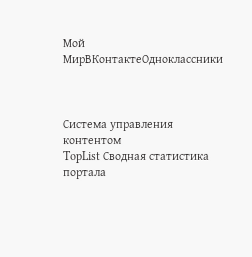Мой МирВКонтактеОдноклассники



Система управления контентом
TopList Сводная статистика портала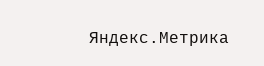Яндекс.Метрика